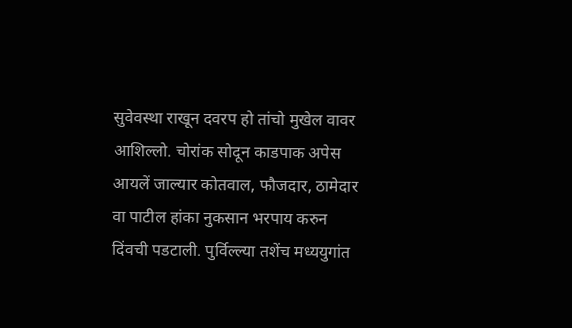सुवेवस्था राखून दवरप हो तांचो मुखेल वावर आशिल्लो. चोरांक सोदून काडपाक अपेस आयलें जाल्यार कोतवाल, फौजदार, ठामेदार वा पाटील हांका नुकसान भरपाय करुन दिंवची पडटाली. पुर्विल्ल्या तशेंच मध्ययुगांत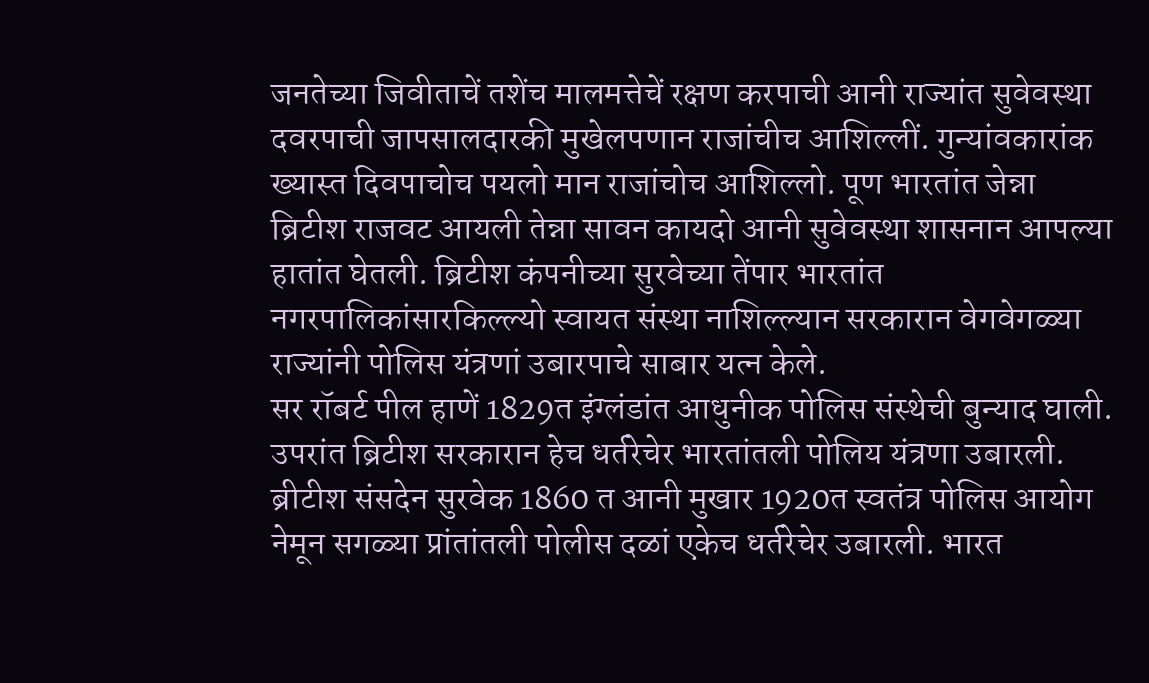जनतेच्या जिवीताचें तशेंच मालमत्तेचें रक्षण करपाची आनी राज्यांत सुवेवस्था दवरपाची जापसालदारकी मुखेलपणान राजांचीच आशिल्लीं. गुन्यांवकारांक ख्यास्त दिवपाचोच पयलो मान राजांचोच आशिल्लो. पूण भारतांत जेन्ना ब्रिटीश राजवट आयली तेन्ना सावन कायदो आनी सुवेवस्था शासनान आपल्या हातांत घेतली. ब्रिटीश कंपनीच्या सुरवेच्या तेंपार भारतांत नगरपालिकांसारकिल्ल्यो स्वायत संस्था नाशिल्ल्यान सरकारान वेगवेगळ्या राज्यांनी पोलिस यंत्रणां उबारपाचे साबार यत्न केले.
सर रॉबर्ट पील हाणें 1829त इंग्लंडांत आधुनीक पोलिस संस्थेची बुन्याद घाली. उपरांत ब्रिटीश सरकारान हेच धर्तरेचेर भारतांतली पोलिय यंत्रणा उबारली. ब्रीटीश संसदेन सुरवेक 1860 त आनी मुखार 1920त स्वतंत्र पोलिस आयोग नेमून सगळ्या प्रांतांतली पोलीस दळां एकेच धर्तरेचेर उबारली. भारत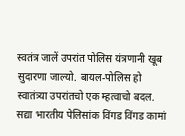स्वतंत्र जालें उपरांत पोलिस यंत्रणानी खूब सुदारणा जाल्यो. बायल-पोलिस हो स्वातंत्र्या उपरांतचो एक म्हत्वाचो बदल.
सद्या भारतीय पेलिसांक विंगड विंगड कामां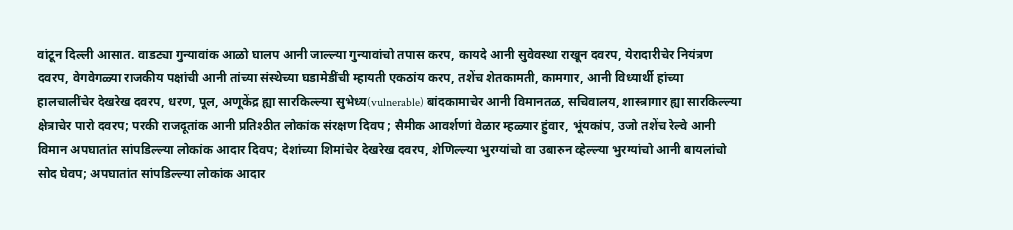वांटून दिल्ली आसात. वाडट्या गुन्यावांक आळो घालप आनी जाल्ल्या गुन्यावांचो तपास करप, कायदे आनी सुवेवस्था राखून दवरप, येरादारीचेर नियंत्रण दवरप, वेगवेगळ्या राजकीय पक्षांची आनी तांच्या संस्थेच्या घडामेडींची म्हायती एकठांय करप, तशेंच शेतकामती, कामगार, आनी विध्यार्थी हांच्या हालचालींचेर देखरेख दवरप, धरण, पूल, अणूकेंद्र ह्या सारकिल्ल्या सुभेध्य(vulnerable) बांदकामाचेर आनी विमानतळ, सचिवालय, शास्त्रागार ह्या सारकिल्ल्या क्षेत्राचेर पारो दवरप; परकी राजदूतांक आनी प्रतिश्ठीत लोकांक संरक्षण दिवप ; सैमीक आवर्शणां वेळार म्हळ्यार हुंवार, भूंयकांप, उजो तशेंच रेल्वे आनी विमान अपघातांत सांपडिल्ल्या लोकांक आदार दिवप; देशांच्या शिमांचेर देखरेख दवरप, शेणिल्ल्या भुरग्यांचो वा उबारुन व्हेल्ल्या भुरग्यांचो आनी बायलांचो सोद घेवप; अपघातांत सांपडिल्ल्या लोकांक आदार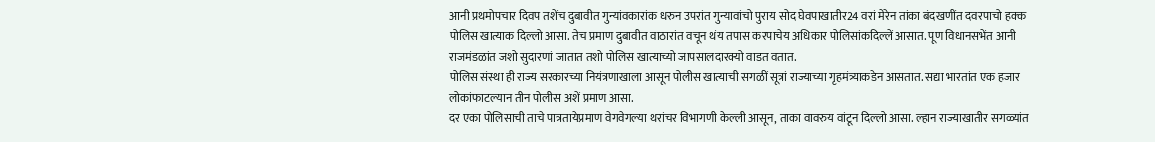आनी प्रथमोपचार दिवप तशेंच दुबावीत गुन्यांवकारांक धरुन उपरांत गुन्यावांचो पुराय सोद घेवपाखातीर24 वरां मेरेन तांका बंदखणींत दवरपाचो हक्क पोलिस खात्याक दिल्लो आसा. तेच प्रमाण दुबावीत वाठारांत वचून थंय तपास करपाचेय अधिकार पोलिसांकदिल्लें आसात. पूण विधानसभेंत आनी राजमंडळांत जशो सुदारणां जातात तशो पोलिस खात्याच्यो जापसालदारक्यो वाडत वतात.
पोलिस संस्था ही राज्य सरकारच्या नियंत्रणाखाला आसून पोलीस खात्याची सगळीं सूत्रां राज्याच्या गृहमंत्र्याकडेन आसतात. सद्या भारतांत एक हजार लोकांफाटल्यान तीन पोलीस अशें प्रमाण आसा.
दर एका पोलिसाची ताचे पात्रतायेप्रमाण वेगवेगल्या थरांचर विभागणी केल्ली आसून, ताका वावरुय वांटून दिल्लो आसा. ल्हान राज्याखातीर सगळ्यांत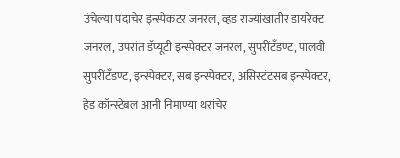उंचेल्या पदाचेर इन्स्पेकटर जनरल, व्हड राज्यांखातीर डायरेक्ट जनरल, उपरांत डॅप्यूटी इन्स्पेक्टर जनरल, सुपरींटॅंडण्ट, पालवी सुपरींटॅंडण्ट, इन्स्पेक्टर, सब इन्स्पेक्टर, असिस्टंटसब इन्स्पेक्टर, हेड कॉन्स्टेबल आनी निमाण्या थरांचेर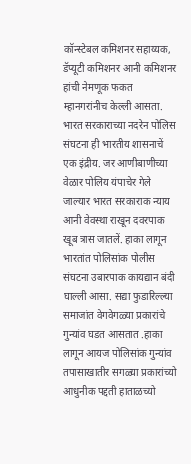कॉन्स्टेबल कमिशनर सहाय्यक, डॅप्यूटी कमिशनर आनी कमिशनर हांची नेमणूक फकत म्हानगरांनीच केल्ली आसता.
भारत सरकाराच्या नदरेन पोलिस संघटना ही भारतीय शासनाचें एक इंद्रीय. जर आणीबाणीच्या वेळार पोलिय यंपाचेर गेले जाल्यार भारत सरकाराक न्याय आनी वेवस्था राखून दवरपाक खूब त्रास जातलें. हाका लागून भारतांत पोलिसांक पोलीस संघटना उबारपाक कायद्यान बंदी घाल्ली आसा. सद्या फुडारिल्ल्या समाजांत वेगवेगळ्या प्रकारांचे गुन्यांव घडत आसतात .हाका लागून आयज पोलिसांक गुन्यांव तपासाखातीर सगळ्या प्रकारांच्यो आधुनीक पद्दती हाताळच्यो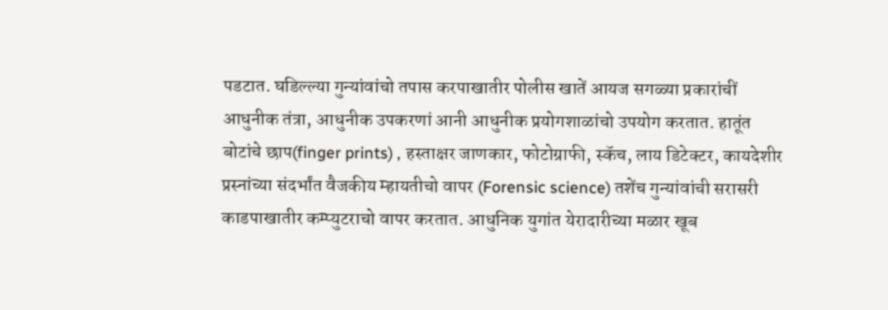पडटात. घडिल्ल्या गुन्यांवांचो तपास करपाखातीर पोलीस खातें आयज सगळ्या प्रकारांचीं आधुनीक तंत्रा, आधुनीक उपकरणां आनी आधुनीक प्रयोगशाळांचो उपयोग करतात. हातूंत बोटांचे छाप(finger prints) , हस्ताक्षर जाणकार, फोटोग्राफी, स्कॅच, लाय डिटेक्टर, कायदेशीर प्रस्नांच्या संदर्भांत वैजकीय म्हायतीचो वापर (Forensic science) तशेंच गुन्यांवांची सरासरी काडपाखातीर कम्प्युटराचो वापर करतात. आधुनिक युगांत येरादारीच्या मळार खूब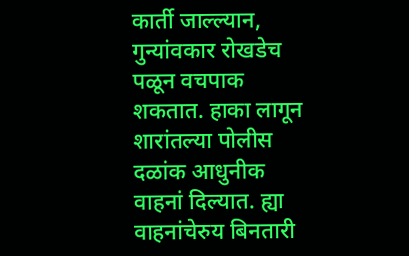कार्ती जाल्ल्यान, गुन्यांवकार रोखडेच पळून वचपाक शकतात. हाका लागून शारांतल्या पोलीस दळांक आधुनीक वाहनां दिल्यात. ह्या वाहनांचेरुय बिनतारी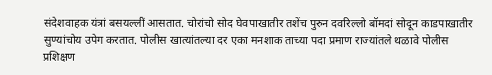संदेशवाहक यंत्रां बसयल्लीं आसतात. चोरांचो सोद घेवपाखातीर तशेंच पुरुन दवरिल्लो बॉमदां सोदून काडपाखातीर सुण्यांचोय उपेग करतात. पोलीस खात्यांतल्या दर एका मनशाक ताच्या पदा प्रमाण राज्यांतले थळावे पोलीस प्रशिक्षण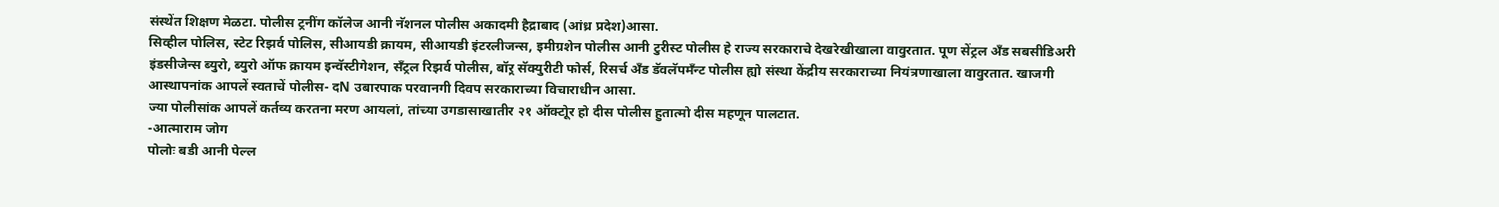संस्थेंत शिक्षण मेळटा. पोलीस ट्रनींग कॉलेज आनी नॅशनल पोलीस अकादमी हैद्राबाद (आंध्र प्रदेश)आसा.
सिव्हील पोलिस, स्टेट रिझर्व पोलिस, सीआयडी क्रायम, सीआयडी इंटरलीजन्स, इमीग्रशेन पोलीस आनी टुरीस्ट पोलीस हे राज्य सरकाराचे देखरेखीखाला वावुरतात. पूण सेंट्रल ॲंड सबसीडिअरी इंडसीजेन्स ब्युरो, ब्युरो ऑफ क्रायम इन्वॅस्टीगेशन, सॅंट्रल रिझर्व पोलीस, बॉऱ्र सॅक्युरीटी फोर्स, रिसर्च ॲंड डॅवलॅपमॅंन्ट पोलीस ह्यो संस्था केंद्रीय सरकाराच्या नियंत्रणाखाला वावुरतात. खाजगी आस्थापनांक आपलें स्वताचें पोलीस- दN उबारपाक परवानगी दिवप सरकाराच्या विचाराधीन आसा.
ज्या पोलीसांक आपलें कर्तव्य करतना मरण आयलां, तांच्या उगडासाखातीर २१ ऑक्टोूर हो दीस पोलीस हुतात्मो दीस महणून पालटात.
-आत्माराम जोग
पोलोः बडी आनी पेल्ल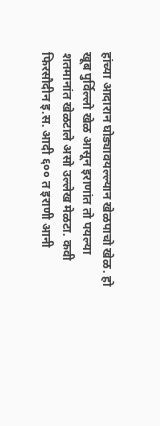हांच्या आदारान घोड्यावयल्ल्यान खेळपाचो खेळ. हो खूब पुर्विल्लो खेळ आसून इराणांत तो पयल्या शतमानांत खेळटाले असो उल्लेख मेळटा. कवी फिरसौदीन इ.स. आदी ६०० त इराणी आनी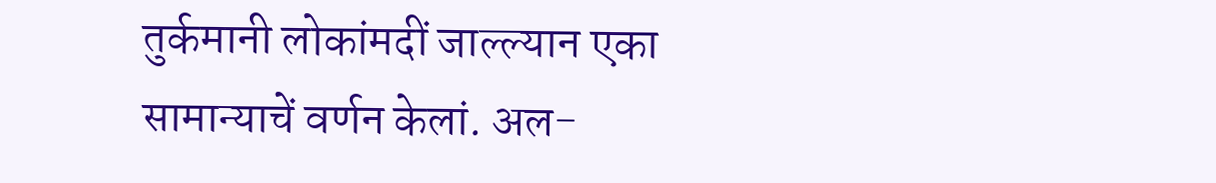तुर्कमानी लोकांमदीं जाल्ल्यान एका सामान्याचें वर्णन केलां. अल-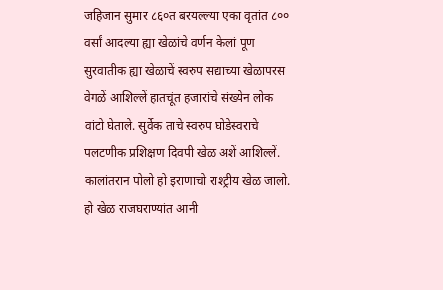जहिजान सुमार ८६०त बरयल्ल्या एका वृतांत ८०० वर्सां आदल्या ह्या खेळांचे वर्णन केलां पूण सुरवातीक ह्या खेळाचें स्वरुप सद्याच्या खेळापरस वेगळें आशिल्लें हातचूंत हजारांचे संख्येन लोक वांटो घेताले. सुर्वेक ताचे स्वरुप घोडेस्वराचे पलटणीक प्रशिक्षण दिवपी खेळ अशें आशिल्लें. कालांतरान पोलो हो इराणाचो राश्ट्रीय खेळ जालो. हो खेळ राजघराण्यांत आनी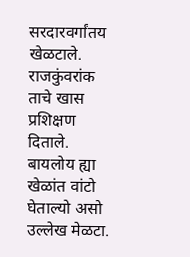सरदारवर्गांतय खेळटाले. राजकुंवरांक ताचे खास प्रशिक्षण दिताले. बायलोय ह्या खेळांत वांटो घेताल्यो असो उल्लेख मेळटा.